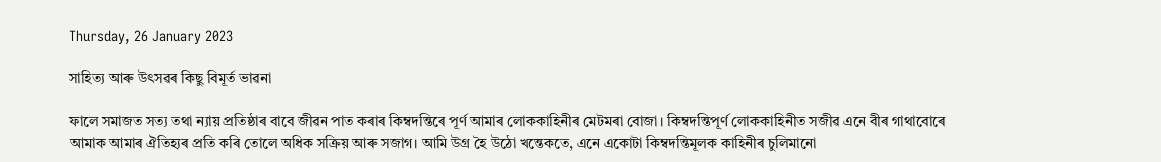Thursday, 26 January 2023

সাহিত্য আৰু উৎসৱৰ কিছু বিমূৰ্ত ভাৱনা

ফালে সমাজত সত্য তথা ন্যায় প্ৰতিষ্ঠাৰ বাবে জীৱন পাত কৰাৰ কিম্বদন্তিৰে পূৰ্ণ আমাৰ লোককাহিনীৰ মেটমৰা বোজা। কিম্বদন্তিপূৰ্ণ লোককাহিনীত সজীৱ এনে বীৰ গাথাবোৰে আমাক আমাৰ ঐতিহ্যৰ প্ৰতি কৰি তোলে অধিক সক্ৰিয় আৰু সজাগ। আমি উগ্ৰ হৈ উঠো খন্তেকতে, এনে একোটা কিম্বদন্তিমূলক কাহিনীৰ চুলিমানো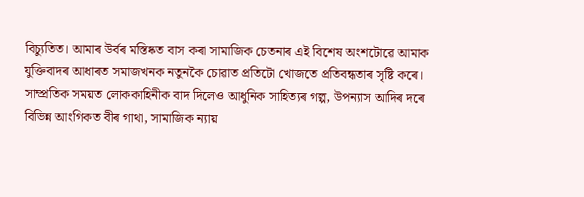বিচ্যুতিত। আমাৰ উৰ্বৰ মস্তিষ্কত বাস কৰা সামাজিক চেতনাৰ এই বিশেষ অংশটোৱে আমাক যুক্তিবাদৰ আধাৰত সমাজখনক নতুনকৈ চোৱাত প্ৰতিটো খোজতে প্ৰতিবন্ধতাৰ সৃষ্টি কৰে। সাম্প্ৰতিক সময়ত লোককাহিনীক বাদ দিলেও আধুনিক সাহিত্যৰ গল্প, উপন্যাস আদিৰ দৰে বিভিন্ন আংগিকত বীৰ গাথা, সামাজিক ন্যায়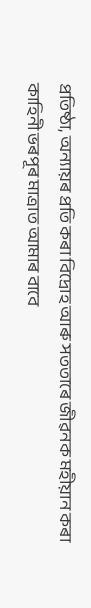প্ৰতিষ্ঠা, অন্যায়ৰ প্ৰতি কৰা বিদ্ৰোহ আৰু সততাৰে জীৱনক মহীয়ান কৰা কাহিনী ভৰপূৰ মাত্ৰাত আমাৰ বাবে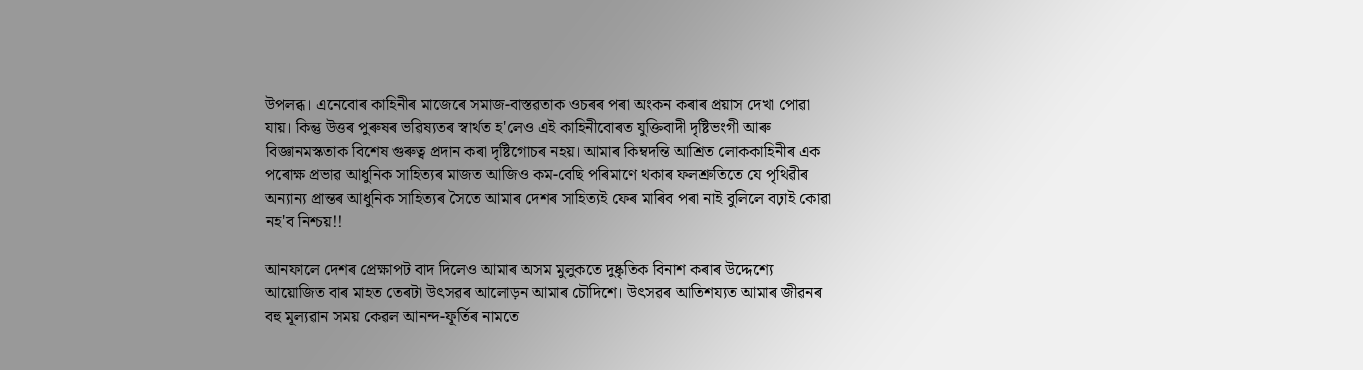উপলব্ধ। এনেবোৰ কাহিনীৰ মাজেৰে সমাজ-বাস্তৱতাক ওচৰৰ পৰা অংকন কৰাৰ প্ৰয়াস দেখা পোৱা যায়। কিন্তু উত্তৰ পুৰুষৰ ভৱিষ্যতৰ স্বাৰ্থত হ'লেও এই কাহিনীবোৰত যুক্তিবাদী দৃষ্টিভংগী আৰু বিজ্ঞানমস্কতাক বিশেষ গুৰুত্ব প্ৰদান কৰা দৃষ্টিগোচৰ নহয়। আমাৰ কিম্বদন্তি আশ্ৰিত লোককাহিনীৰ এক পৰোক্ষ প্ৰভাৱ আধুনিক সাহিত্যৰ মাজত আজিও কম-বেছি পৰিমাণে থকাৰ ফলশ্ৰুতিতে যে পৃথিৱীৰ অন্যান্য প্ৰান্তৰ আধুনিক সাহিত্যৰ সৈতে আমাৰ দেশৰ সাহিত্যই ফেৰ মাৰিব পৰা নাই বুলিলে বঢ়াই কোৱা নহ'ব নিশ্চয়!!

আনফালে দেশৰ প্ৰেক্ষাপট বাদ দিলেও আমাৰ অসম মুলুকতে দুষ্কৃতিক বিনাশ কৰাৰ উদ্দেশ্যে আয়োজিত বাৰ মাহত তেৰটা উৎসৱৰ আলোড়ন আমাৰ চৌদিশে। উৎসৱৰ আতিশয্যত আমাৰ জীৱনৰ বহু মূল্যৱান সময় কেৱল আনন্দ-ফূৰ্তিৰ নামতে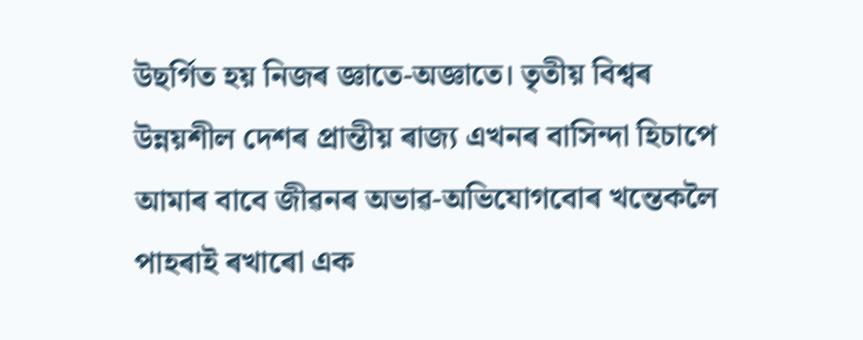উছৰ্গিত হয় নিজৰ জ্ঞাতে-অজ্ঞাতে। তৃতীয় বিশ্বৰ উন্নয়শীল দেশৰ প্ৰান্তীয় ৰাজ্য এখনৰ বাসিন্দা হিচাপে আমাৰ বাবে জীৱনৰ অভাৱ-অভিযোগবোৰ খন্তেকলৈ পাহৰাই ৰখাৰো এক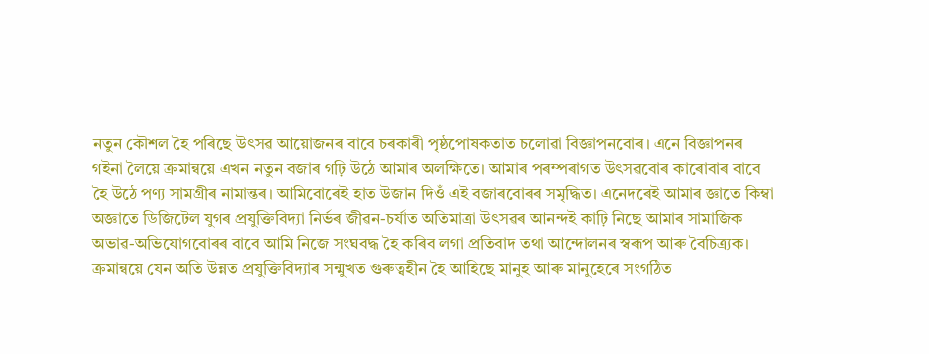নতুন কৌশল হৈ পৰিছে উৎসৱ আয়োজনৰ বাবে চৰকাৰী পৃষ্ঠপোষকতাত চলোৱা বিজ্ঞাপনবোৰ। এনে বিজ্ঞাপনৰ গইনা লৈয়ে ক্ৰমান্বয়ে এখন নতুন বজাৰ গঢ়ি উঠে আমাৰ অলক্ষিতে। আমাৰ পৰম্পৰাগত উৎসৱবোৰ কাৰোবাৰ বাবে হৈ উঠে পণ্য সামগ্ৰীৰ নামান্তৰ। আমিবোৰেই হাত উজান দিওঁ এই বজাৰবোৰৰ সমৃদ্ধিত। এনেদৰেই আমাৰ জ্ঞাতে কিম্বা অজ্ঞাতে ডিজিটেল যুগৰ প্ৰযুক্তিবিদ্যা নিৰ্ভৰ জীৱন-চৰ্যাত অতিমাত্ৰা উৎসৱৰ আনন্দই কাঢ়ি নিছে আমাৰ সামাজিক অভাৱ-অভিযোগবোৰৰ বাবে আমি নিজে সংঘবদ্ধ হৈ কৰিব লগা প্ৰতিবাদ তথা আন্দোলনৰ স্বৰূপ আৰু বৈচিত্ৰ্যক। ক্ৰমান্বয়ে যেন অতি উন্নত প্ৰযুক্তিবিদ্যাৰ সন্মুখত গুৰুত্বহীন হৈ আহিছে মানুহ আৰু মানুহেৰে সংগঠিত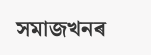সমাজখনৰ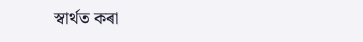স্বাৰ্থত কৰা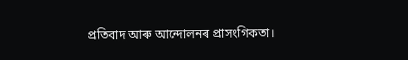প্ৰতিবাদ আৰু আন্দোলনৰ প্ৰাসংগিকতা।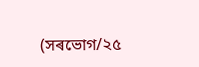(সৰভোগ/২৫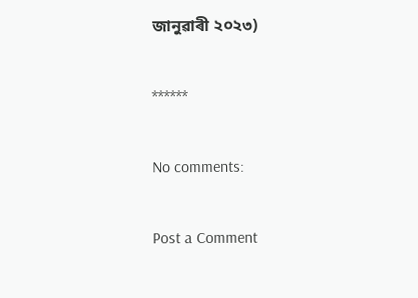জানুৱাৰী ২০২৩)

******

No comments:

Post a Comment